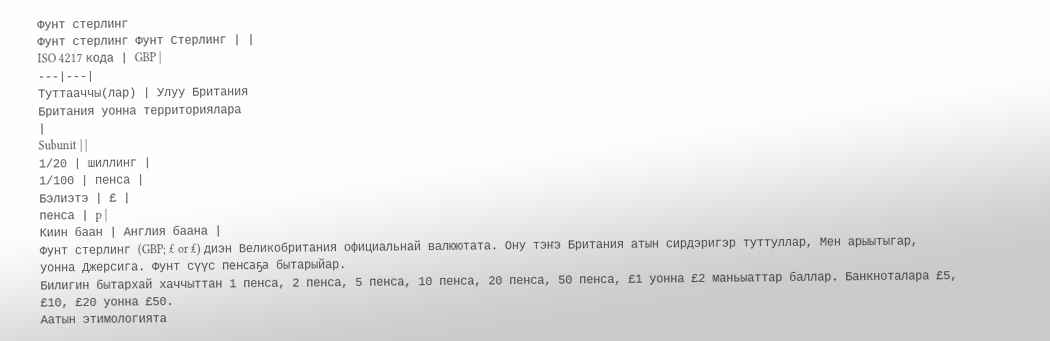Фунт стерлинг
Фунт стерлинг Фунт Стерлинг | |
ISO 4217 кода | GBP |
---|---|
Туттааччы(лар) | Улуу Британия
Британия уонна территориялара
|
Subunit | |
1/20 | шиллинг |
1/100 | пенса |
Бэлиэтэ | £ |
пенса | p |
Киин баан | Англия баана |
Фунт стерлинг (GBP; £ or ₤) диэн Великобритания официальнай валюютата. Ону тэҥэ Британия атын сирдэригэр туттуллар, Мен арыытыгар, уонна Джерсига. Фунт сүүс пенсаҕа бытарыйар.
Билигин бытархай хаччыттан 1 пенса, 2 пенса, 5 пенса, 10 пенса, 20 пенса, 50 пенса, £1 уонна £2 маньыаттар баллар. Банкноталара £5, £10, £20 уонна £50.
Аатын этимологията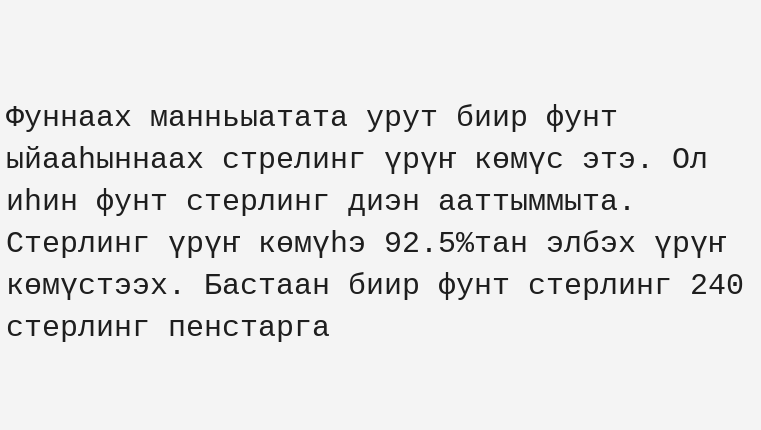Фуннаах манньыатата урут биир фунт ыйааһыннаах стрелинг үрүҥ көмүс этэ. Ол иһин фунт стерлинг диэн ааттыммыта. Стерлинг үрүҥ көмүһэ 92.5%тан элбэх үрүҥ көмүстээх. Бастаан биир фунт стерлинг 240 стерлинг пенстарга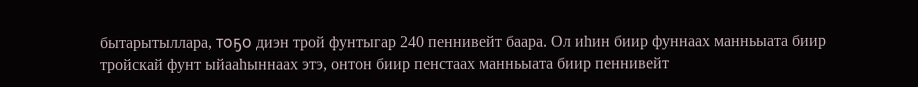бытарытыллара, тоҕо диэн трой фунтыгар 240 пеннивейт баара. Ол иһин биир фуннаах манньыата биир тройскай фунт ыйааһыннаах этэ, онтон биир пенстаах манньыата биир пеннивейт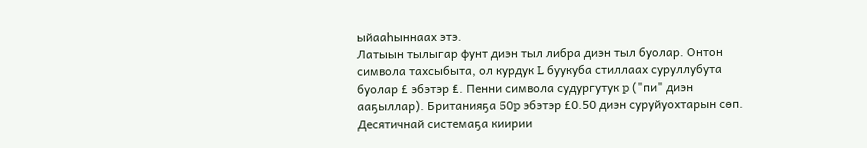ыйааһыннаах этэ.
Латыын тылыгар фунт диэн тыл либра диэн тыл буолар. Онтон символа тахсыбыта, ол курдук L буукуба стиллаах суруллубута буолар £ эбэтэр ₤. Пенни символа судургутук p ("пи" диэн ааҕыллар). Британияҕа 50p эбэтэр £0.50 диэн суруйуохтарын сөп.
Десятичнай системаҕа киирии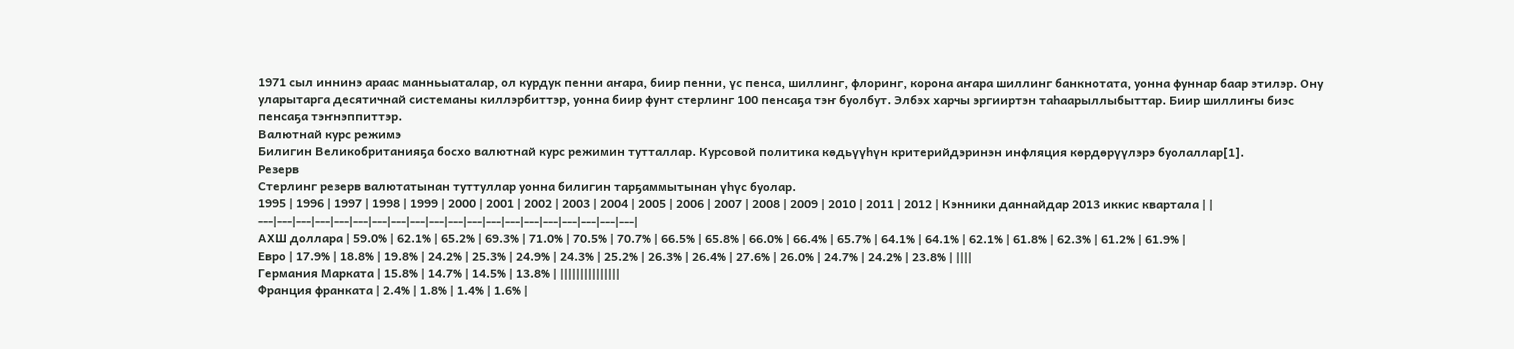1971 сыл иннинэ араас манньыаталар, ол курдук пенни аҥара, биир пенни, үс пенса, шиллинг, флоринг, корона аҥара шиллинг банкнотата, уонна фуннар баар этилэр. Ону уларытарга десятичнай системаны киллэрбиттэр, уонна биир фунт стерлинг 100 пенсаҕа тэҥ буолбут. Элбэх харчы эргииртэн таһаарыллыбыттар. Биир шиллиҥы биэс пенсаҕа тэҥнэппиттэр.
Валютнай курс режимэ
Билигин Великобританияҕа босхо валютнай курс режимин тутталлар. Курсовой политика көдьүүһүн критерийдэринэн инфляция көрдөрүүлэрэ буолаллар[1].
Резерв
Стерлинг резерв валютатынан туттуллар уонна билигин тарҕаммытынан үһүс буолар.
1995 | 1996 | 1997 | 1998 | 1999 | 2000 | 2001 | 2002 | 2003 | 2004 | 2005 | 2006 | 2007 | 2008 | 2009 | 2010 | 2011 | 2012 | Кэнники даннайдар 2013 иккис квартала | |
---|---|---|---|---|---|---|---|---|---|---|---|---|---|---|---|---|---|---|---|
АХШ доллара | 59.0% | 62.1% | 65.2% | 69.3% | 71.0% | 70.5% | 70.7% | 66.5% | 65.8% | 66.0% | 66.4% | 65.7% | 64.1% | 64.1% | 62.1% | 61.8% | 62.3% | 61.2% | 61.9% |
Евро | 17.9% | 18.8% | 19.8% | 24.2% | 25.3% | 24.9% | 24.3% | 25.2% | 26.3% | 26.4% | 27.6% | 26.0% | 24.7% | 24.2% | 23.8% | ||||
Германия Марката | 15.8% | 14.7% | 14.5% | 13.8% | |||||||||||||||
Франция франката | 2.4% | 1.8% | 1.4% | 1.6% |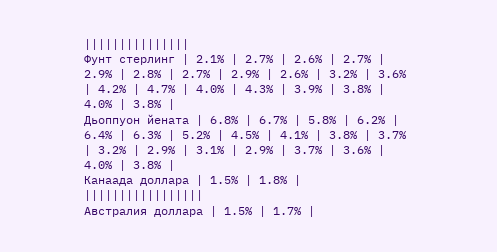|||||||||||||||
Фунт стерлинг | 2.1% | 2.7% | 2.6% | 2.7% | 2.9% | 2.8% | 2.7% | 2.9% | 2.6% | 3.2% | 3.6% | 4.2% | 4.7% | 4.0% | 4.3% | 3.9% | 3.8% | 4.0% | 3.8% |
Дьоппуон йената | 6.8% | 6.7% | 5.8% | 6.2% | 6.4% | 6.3% | 5.2% | 4.5% | 4.1% | 3.8% | 3.7% | 3.2% | 2.9% | 3.1% | 2.9% | 3.7% | 3.6% | 4.0% | 3.8% |
Канаада доллара | 1.5% | 1.8% | |||||||||||||||||
Австралия доллара | 1.5% | 1.7% |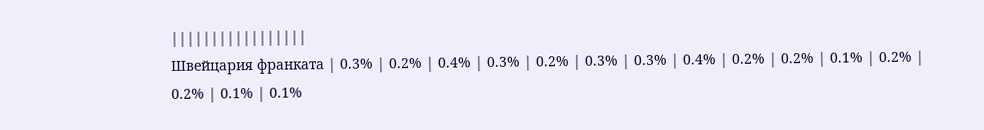|||||||||||||||||
Швейцария франката | 0.3% | 0.2% | 0.4% | 0.3% | 0.2% | 0.3% | 0.3% | 0.4% | 0.2% | 0.2% | 0.1% | 0.2% | 0.2% | 0.1% | 0.1%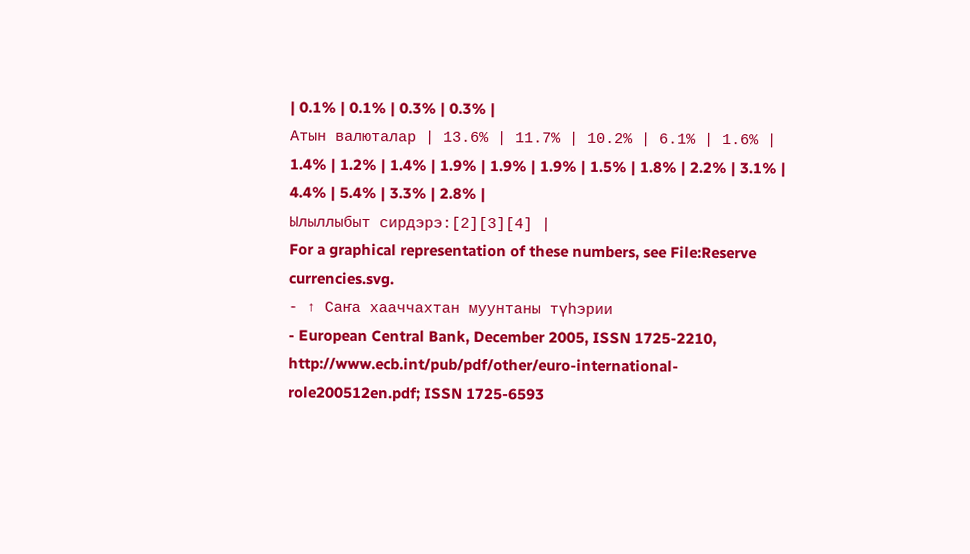| 0.1% | 0.1% | 0.3% | 0.3% |
Атын валюталар | 13.6% | 11.7% | 10.2% | 6.1% | 1.6% | 1.4% | 1.2% | 1.4% | 1.9% | 1.9% | 1.9% | 1.5% | 1.8% | 2.2% | 3.1% | 4.4% | 5.4% | 3.3% | 2.8% |
Ылыллыбыт сирдэрэ:[2][3][4] |
For a graphical representation of these numbers, see File:Reserve currencies.svg.
- ↑ Саҥа хааччахтан муунтаны түһэрии
- European Central Bank, December 2005, ISSN 1725-2210, http://www.ecb.int/pub/pdf/other/euro-international-role200512en.pdf; ISSN 1725-6593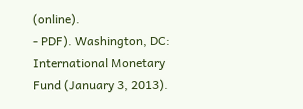(online).
- PDF). Washington, DC: International Monetary Fund (January 3, 2013).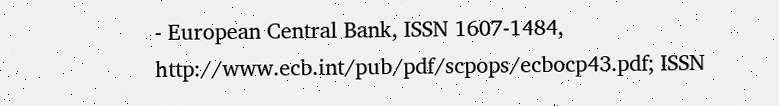- European Central Bank, ISSN 1607-1484, http://www.ecb.int/pub/pdf/scpops/ecbocp43.pdf; ISSN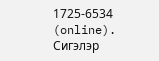1725-6534 (online).
Сигэлэр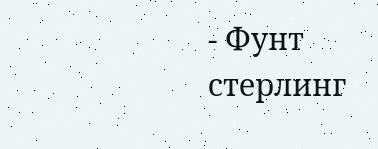- Фунт стерлинг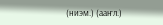(ниэм.) (ааҥл.)